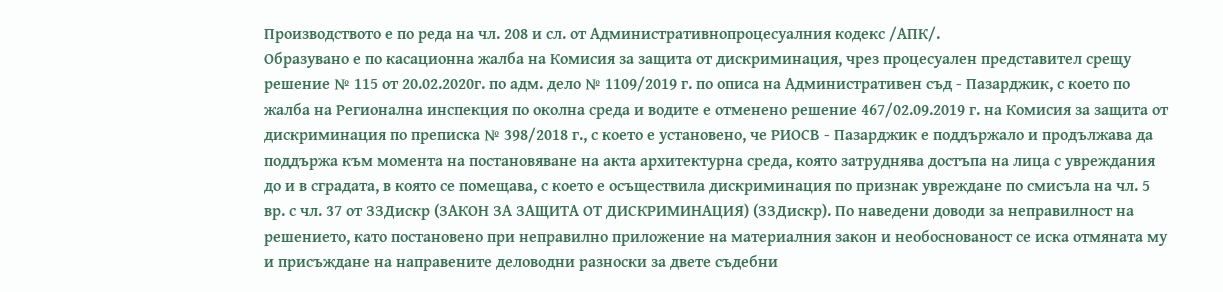Производството е по реда на чл. 208 и сл. от Административнопроцесуалния кодекс /АПК/.
Образувано е по касационна жалба на Комисия за защита от дискриминация, чрез процесуален представител срещу решение № 115 от 20.02.2020г. по адм. дело № 1109/2019 г. по описа на Административен съд - Пазарджик, с което по жалба на Регионална инспекция по околна среда и водите е отменено решение 467/02.09.2019 г. на Комисия за защита от дискриминация по преписка № 398/2018 г., с което е установено, че РИОСВ - Пазарджик е поддържало и продължава да поддържа към момента на постановяване на акта архитектурна среда, която затруднява достъпа на лица с увреждания до и в сградата, в която се помещава, с което е осъществила дискриминация по признак увреждане по смисъла на чл. 5 вр. с чл. 37 от ЗЗДискр (ЗАКОН ЗА ЗАЩИТА ОТ ДИСКРИМИНАЦИЯ) (ЗЗДискр). По наведени доводи за неправилност на решението, като постановено при неправилно приложение на материалния закон и необоснованост се иска отмяната му и присъждане на направените деловодни разноски за двете съдебни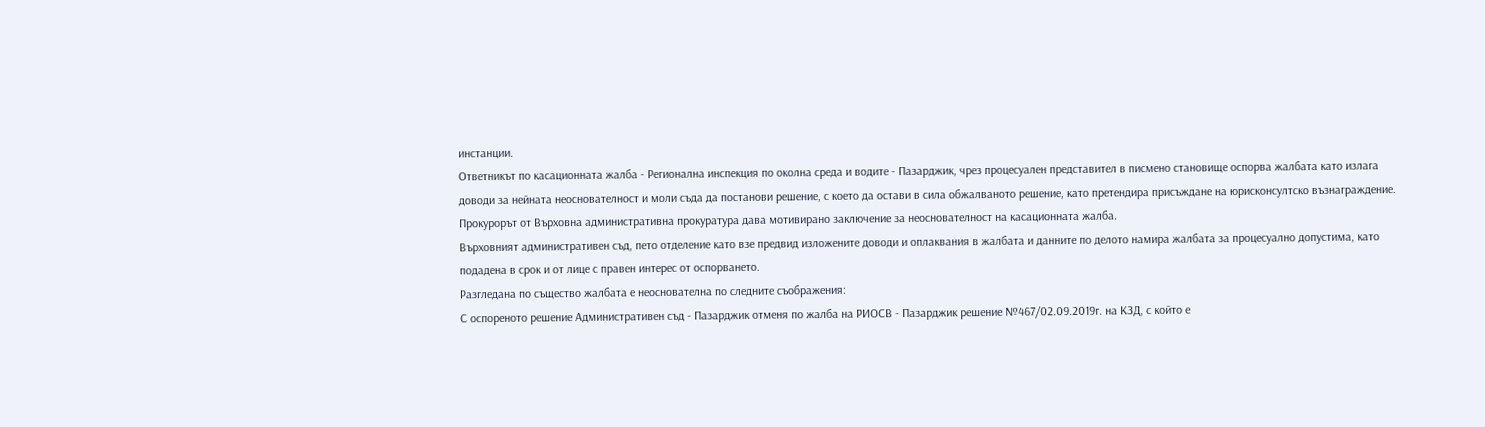инстанции.
Ответникът по касационната жалба - Регионална инспекция по околна среда и водите - Пазарджик, чрез процесуален представител в писмено становище оспорва жалбата като излага доводи за нейната неоснователност и моли съда да постанови решение, с което да остави в сила обжалваното решение, като претендира присъждане на юрисконсултско възнаграждение.
Прокурорът от Върховна административна прокуратура дава мотивирано заключение за неоснователност на касационната жалба.
Върховният административен съд, пето отделение като взе предвид изложените доводи и оплаквания в жалбата и данните по делото намира жалбата за процесуално допустима, като подадена в срок и от лице с правен интерес от оспорването.
Разгледана по същество жалбата е неоснователна по следните съображения:
С оспореното решение Административен съд - Пазарджик отменя по жалба на РИОСВ - Пазарджик решение №467/02.09.2019г. на КЗД, с който е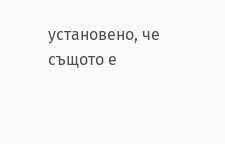установено, че същото е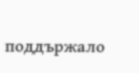поддържало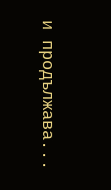и продължава...